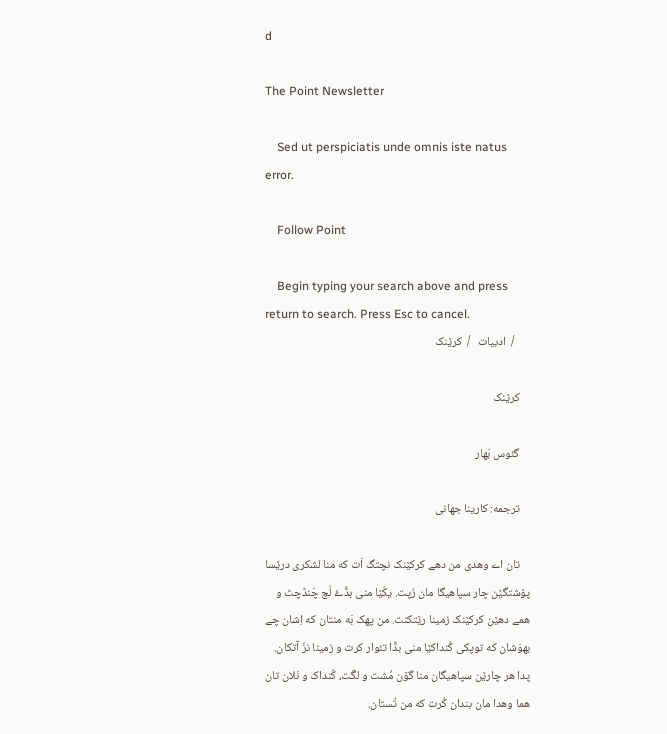d

The Point Newsletter

    Sed ut perspiciatis unde omnis iste natus error.

    Follow Point

    Begin typing your search above and press return to search. Press Esc to cancel.
      /  ادبیات   /  کرێنک

    کرێنک

    گئوس بَهار

    ترجمه: کارینا جهانی

    تان اے وهدی من دهے کرکێنک نچتگ اَت که منا لشکری درێسا پۆشتگێن چار سپاهیگا مان رُپت. یکّێا منی بڈّۓ لَچ چَنڈچٹ و همے دهێن کرکێنک زمینا رێتکنت. من پهک بَه منتان که اِشان چے بهوَشان که توپکی کُنداکێا منی بڈّا تئوار کرت و زمینا نزّ آتکان. پدا هر چارێن سپاهیگان منا گۆن مُشت و لگَت، کُنداک و نَلان تان هما وهدا مان بندان کُرت که من تُستان.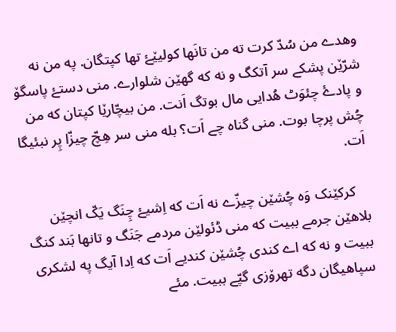وهدے من سُدّ کرت ته من تانَها کولیێۓ تها کپتگان. په من نه شرّێن پشکے سر آتکگ و نه که گهێن شلوارے. منی دستۓ پاسگۆ و پادۓ چئوَٹ هُدایی مال بوتگ اَنت. من بیچّارێا کپتان که من چُش پرچا بوت. منی گناه چے اَت؟ بله منی سر هِچّ چیزّا پِر نبئیگا اَت.

    کرکێنک وَه چُشێن چیزّے نه اَت که اِشیۓ چِنَگ یَکّ انچێن بلاهێن جرمے ببیت که منی ڈئولێن مردمے جَنَگ و تانها بَند کنگ ببیت و نه که اے کندی چُشێن کندیے اَت که اِدا آیگ په لشکری سپاهیگان دگه تهرۆزی گپّے ببیت. مئے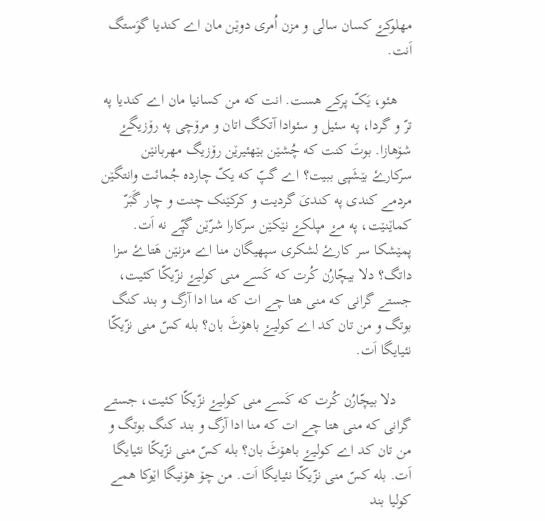مهلوکۓ کسان سالی و مزن اُمری دوێن مان اے کندیا گوَستگ اَنت.

    هئو، یَکّ پرکے هست. انت که من کسانیا مان اے کندیا په ترّ و گردا، په سئیل و سئوادا آتکگ اتان و مرۆچی په رۆزیگۓ شۆهازا. بوتَ کنت که چُشێن بێهئیرێن رۆزیگ مهربانێن سرکارۓ بێشَپی ببیت؟ اے گپّ که یکّ چارده جُمائت وانتگێن مردمے کندی په کندیَ گردیت و کرکێنک چنت و چار گَبَرّ کماێنێت، په مۓ مپلکۓ نێکێن سرکارا شرّێن گپّے نه اَت. پمێشکا سر کارۓ لشکری سپهیگان منا اے مزنێن هَتاۓ سزا داتگ؟ دلا بیچّارُن کُرت که کَسے منی کولیۓ نزّیکّا کئیت، جستے گرانی که منی هتا چے ات که منا ادا آرگ و بند کنگ بوتگ و من تان کد اے کولیۓ باهۆٹَ بان؟ بله کسّ منی نزّیکّا نئیایگا اَت.

    دلا بیچّارُن کُرت که کَسے منی کولیۓ نزّیکّا کئیت، جستے گرانی که منی هتا چے ات که منا ادا آرگ و بند کنگ بوتگ و من تان کد اے کولیۓ باهۆٹَ بان؟ بله کسّ منی نزّیکّا نئیایگا اَت. بله کسّ منی نزّیکّا نئیایگا اَت. من چۆ هۆنیگا اێوکا همے کولیا بند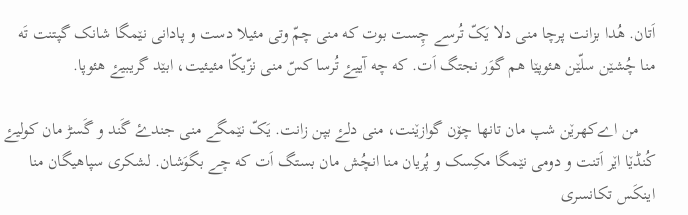اَتان. هُدا بزانت پرچا منی دلا یَکّ تُرسے چِست بوت که منی چمّ وتی مئیلا دست و پادانی نێمگا شانک گپتنت تَه منا چُشێن سلّێن هئوپێا هم گوَر نجتگ اَت. که چه آییۓ تُرسا کسّ منی نزّیکّا مئیئیت، ابێد گریبیۓ هئوپا.

    من اےکهرێن شپ مان تانها چۆن گوازێنت، منی دلۓ بپن زانت. یَکّ نێمگے منی جندۓ گَند و گَسڑ مان کولیۓ کُنڈێا اێر اَتنت و دومی نێمگا مکِسک و پُریان منا انچُش مان بستگ اَت که چے بگوَشان. لشکری سپاهیگان منا اینکَس تکانسری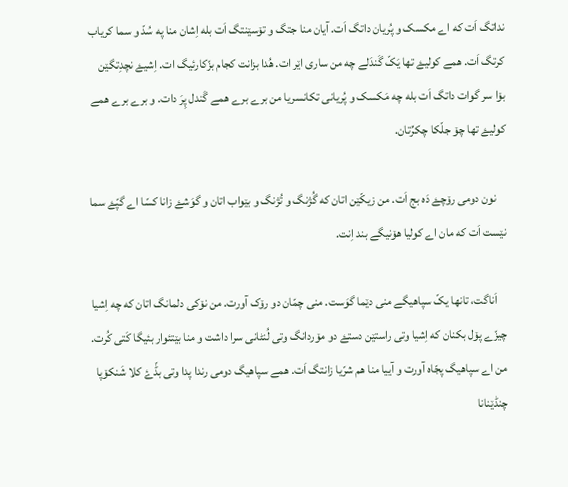نداتگ اَت که اے مکسک و پُریان داتگ اَت. آیان منا جتگ و تۆسێنتگ اَت بله اِشان منا په سُدّ و سما کریاب کرتگ اَت. همے کولیۓ تها یَکّ گَندَلے چه من ساری اێر ات. هُدا بزانت کجام بزّکارئیگ ات. اِشیۓ نچدِتگێن بۆا سر گوات داتگ اَت بله چه مَکسک و پُریانی تکانسریا من برے برے همے گَندل پِرَ دات. و برے برے همے کولیۓ تها چۆ جلّکا چکرِّتان.

    نون دومی رۆچۓ دَه بج اَت. من زیکّێن اتان که گُژنگ و تُژنگ و بێواب اتان و گوَشۓ زانا کسّا اے گپّۓ سما نێست اَت که مان اے کولیا هۆنیگے بند اِنت.

    اَناگت، تانها یکّ سپاهیگے منی دێما گوَست. منی چمّان دو رۆک آورت. من نۆکی دلمانگ اتان که چه اِشیا چیزّے پۆل بکنان که اِشیا وتی راستێن دستۓ دو مۆردانگ وتی لُنٹانی سرا داشت و منا بێتئوار بئیگا کَتی کُرت. من اے سپاهیگ پجّاه آورت و آییا منا هم شرّیا زانتگ اَت. همے سپاهیگ دومی رندا پدا وتی بڈّۓ کلا شَنکۆپا چنڈێنانا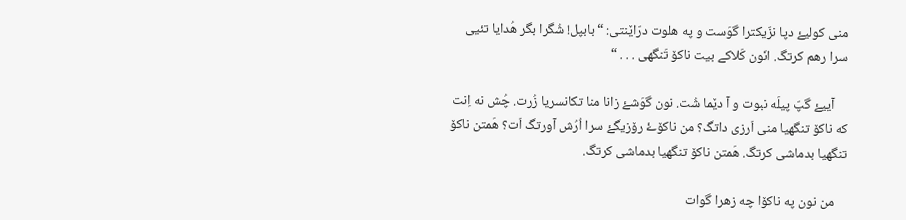منی کولیۓ دپا نزّیکترا گوَست و په هلوت درّاێنتی: “بابپل! شُگرا بگر هُدایا تئیی سرا رهم کرتگ. انّون کَلاکے بیت ناکۆ تَنگهی . . . “

    آییۓ گپّ پیلَه نبوت و آ دێما شُت. نون گوَشۓ زانا منا تکانسریا زُرت. چُش نه اِنت که ناکۆ تنگهیا منی اَرزی داتگ؟ من ناکۆۓ رۆزیگۓ سرا اُرُش آورتگ اَت؟ هَمتن ناکۆ تنگهیا بدماشی کرتگ. هَمتن ناکۆ تنگهیا بدماشی کرتگ.

    من نون په ناکۆا چه زهرا گوات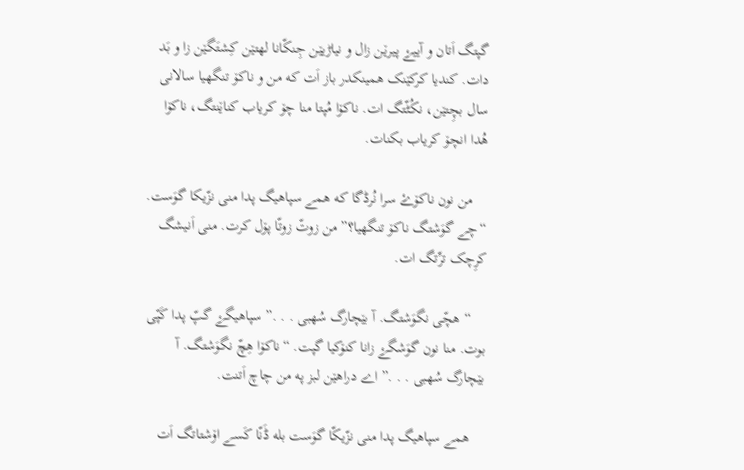گپتگ اَتان و آییۓ پیرێن زال و نیاڑیێن جِنکّانا لهتێن کِشتَگێن زا و بَد دات. کندیا کرکێنک همینکدر باز اَت که من و ناکۆ تنگهیا سالانی سال بچِتێن، نکُٹّتگ ات. ناکۆا مُپتا منا چۆ کریاب کناێنتگ، ناکۆا هُدا انچۆ کریاب بکنات.

    من نون ناکۆۓ سرا نُرڈگا که همے سپاهیگ پدا منی نزّیکا گوَست. “چے گوَشتگ ناکۆ تنگهیا؟” من زوتّ زوتّا پۆل کرت. منی اَنیشگ کرِچک ترِّتگ ات.

    “هچّی نگوَشتگ. آ بێچارگ سُهبی . . .” سپاهیگۓ گپّ پدا کَپّی بوت. منا نون گوَشگۓ زانا کنۆکیا گپت. “ناکۆا هِچّ نگوَشتگ. آ بێچارگ سُهبی . . .” اے دراهێن لبز په من چاچ اَتنت.

    همے سپاهیگ پدا منی نزّیکّا گوَست بله ڈَنّا کَسے اۆشتاتگ اَت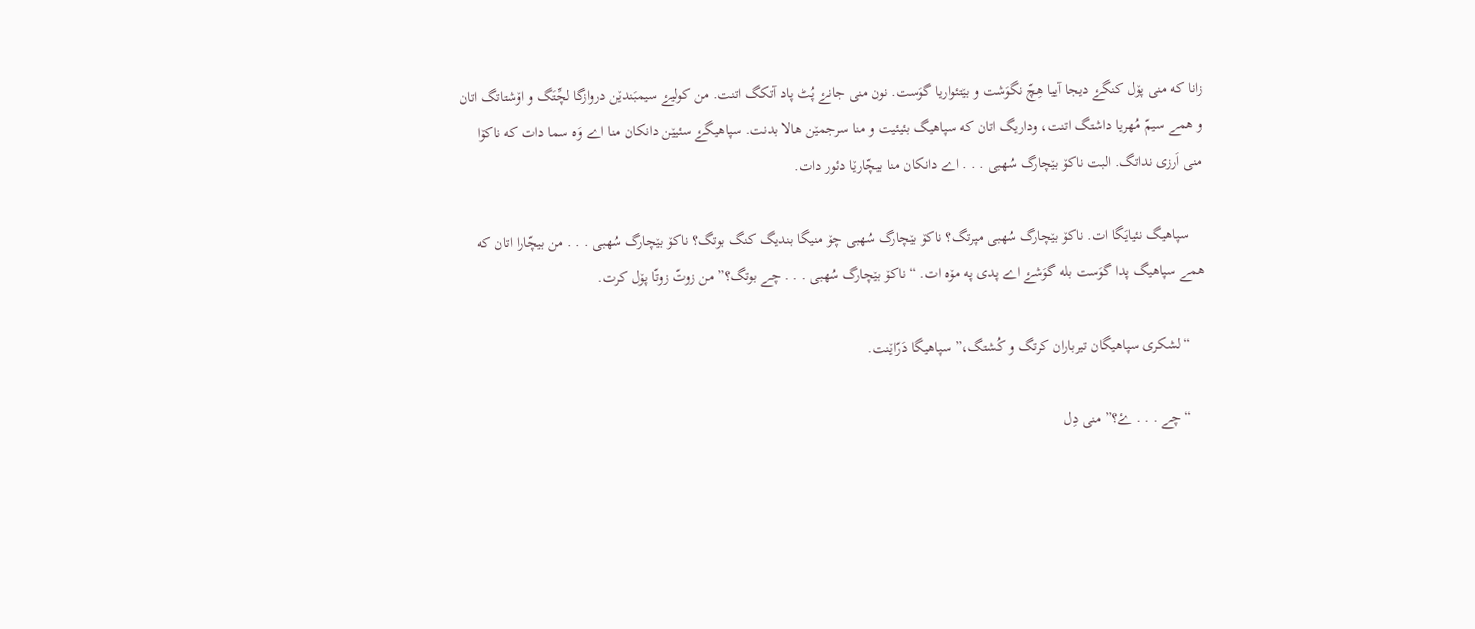زانا که منی پۆل کنگۓ دیجا آییا هِچّ نگوَشت و بێتئواریا گوَست. نون منی جانۓ پُٹ پاد آتکگ اتنت. من کولیۓ سیمبَندێن دروازگا لچِّتَگ و اۆشتاتگ اتان و همے سیمّ مُهریا داشتگ اتنت، وداریگ اتان که سپاهیگ بئیئیت و منا سرجمێن هالا بدنت. سپاهیگۓ سئیێن دانکان منا اے وَه سما دات که ناکۆا منی اَرزی نداتگ. البت ناکۆ بێچارگ سُهبی . . . اے دانکان منا بیچّارێا دئور دات.

    سپاهیگ نئیایَگا ات. ناکۆ بێچارگ سُهبی مپرتگ؟ ناکۆ بێچارگ سُهبی چۆ منیگا بندیگ کنگ بوتگ؟ ناکۆ بێچارگ سُهبی . . . من بیچّارا اتان که همے سپاهیگ پدا گوَست بله گوَشۓ اے پدی په مۆه ات. “ناکۆ بێچارگ سُهبی . . . چے بوتگ؟” من زوتّ زوتّا پۆل کرت.

    “لشکری سپاهیگان تیرباران کرتگ و کُشتگ،” سپاهیگا دَرّاێنت.

    “چے . . . ۓ؟” منی دِل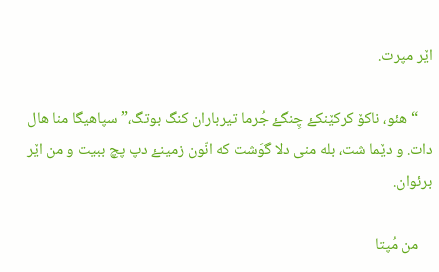اێر مپرت.

    “هئو، ناکۆ کرکێنکۓ چِنگۓ جُرما تیرباران کنگ بوتگ،” سپاهیگا منا هال دات. و دێما شت، بله منی دلا گوَشت که انّون زمینۓ دپ پچ ببیت و من اێر برئوان.

    من مُپتا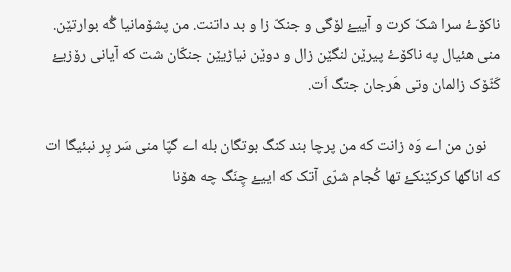ناکۆۓ سرا شکّ کرت و آییۓ لۆگی و جنکّ زا و بد داتنت. من پشۆمانیا گُه بوارتێن. منی هئیال په ناکۆۓ پیرێن لنگێن زال و دوێن نیاڑیێن جنکّان شت که آیانی رۆزیۓ کَٹّۆک زالمان وتی هَرجان جتگ اَت.

    نون من اے وَه زانت که من پرچا بند کنگ بوتگان بله اے گپّا منی سَر پِر نبئیگا ات که اناگها کرکێنکۓ تها کُجام شرّی آتک که اییۓ چِنَگ چه هۆنا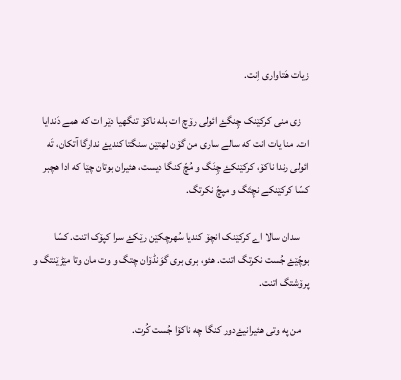زیات هَتاواری اِنت.

    زی منی کرکێنک چِنگۓ ائولی رۆچ ات بله ناکۆ تنگهیا دێر ات که همے دَندایا ات. منا یات انت که سالے ساری من گۆن لهتێن سنگتا کندیۓ ندارگا آتکان، تَه ائولی رندا ناکۆ، کرکێنکۓ چِنَگ و مُچّ کنگا دیست، هئیران بوتان چێا که ادا هچبر کسّا کرکێنکے نچِتَگ و مپچّ نکرتگ.

    سدان سالا اے کرکێنک انچۆ کندیا سُهرچکێن رێکۓ سرا کپۆک اتنت. کسّا بوچّێۓ جُست نکرتگ اتنت. هئو، بری بری گوَنڈۆان چتگ و وت مان وتا مێڑێنتگ و پرۆشتگ اتنت.

    من په وتی هئیرانیۓدور کنگا چه ناکۆا جُست کُرت.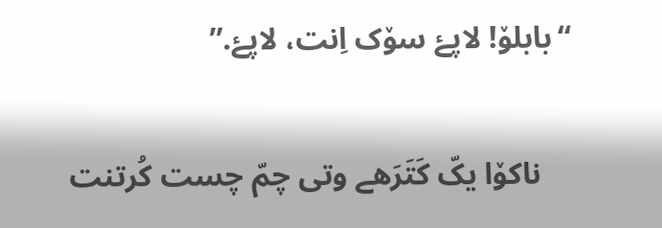“بابلۆ! لاپۓ سۆک اِنت، لاپۓ.”

    ناکۆا یکّ کَتَرَهے وتی چمّ چست کُرتنت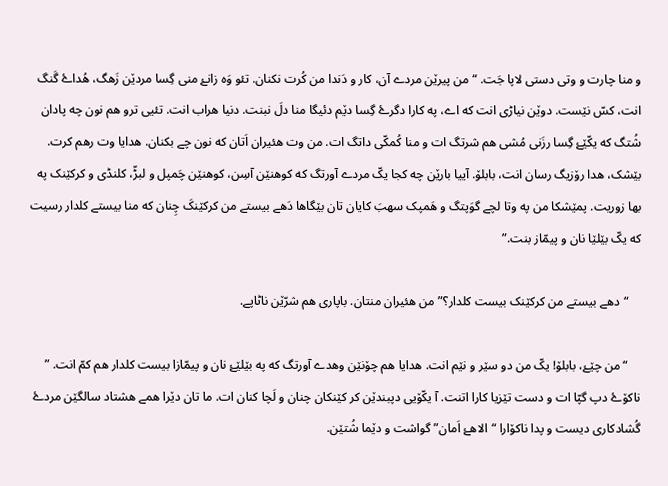و منا چارت و وتی دستی لاپا جَت. “من پیرێن مردے آن، کار و دَندا من کُرت نکنان. تئو وَه زانۓ منی گِسا مردێن زَهگ، هُداۓ گَنگ انت، کسّ نێست. دوێن نیاڑی انت که اے، په کارا دگرۓ گِسا دێم دئیگا منا دلَ نبنت. دنیا هراب انت. تئیی ترو هم نون چه پادان شُتگ که یکّێۓ گِسا رزَنی مُشی هم شرتگ ات و منا کُمکّی داتگ ات. من وت هئیران اَتان که نون چے بکنان. هدایا وت رهم کرت. بێشک، هدا رۆزیگ رسان انت، بابلۆ. آییا بارێن چه کجا یکّ مردے آورتگ که کوهنێن آسِن، کوهنێن چَمپل و لبڑّ، کلنڈی و کرکێنک په بها زوریت. پمێشکا من په وتا لچے گوَپتگ و هَمپک سهبَ کایان تان بێگاها دَهے بیستے من کرکێنکَ چِنان که منا بیستے کلدار رسیت که یکّ بێلێا نان و پیمّاز بنت.”

    “دهے بیستے من کرکێنک بیست کلدار؟” من هئیران منتان. باپاری هم شرّێن ناٹاپے.

    “من چێۓ، بابلۆ! یکّ من دو سێر و نێم انت. هدایا هم چۆنێن وهدے آورتگ که په بێلێۓ نان و پیمّازا بیست کلدار هم کمّ انت. ” ناکۆۓ دپ گپّا ات و دست تێزیا کارا اتنت. آ یکّۆیی دپبندێن کر کێنکان چنان و لَچا کنان ات. ما تان دێرا همے هشتاد سالگێن مردۓ گُشادکاری دیست و پدا ناکۆارا “الاهۓ اَمان” گواشت و دێما شُتێن.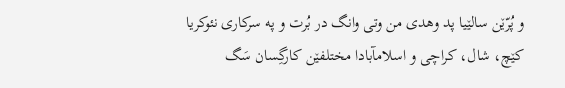و پُرّێن سالێیا پد وهدی من وتی وانگ در بُرت و په سرکاری نئوکریا کێچ، شال، کراچی و اسلامآبادا مختلفێن کارگِسان سَگ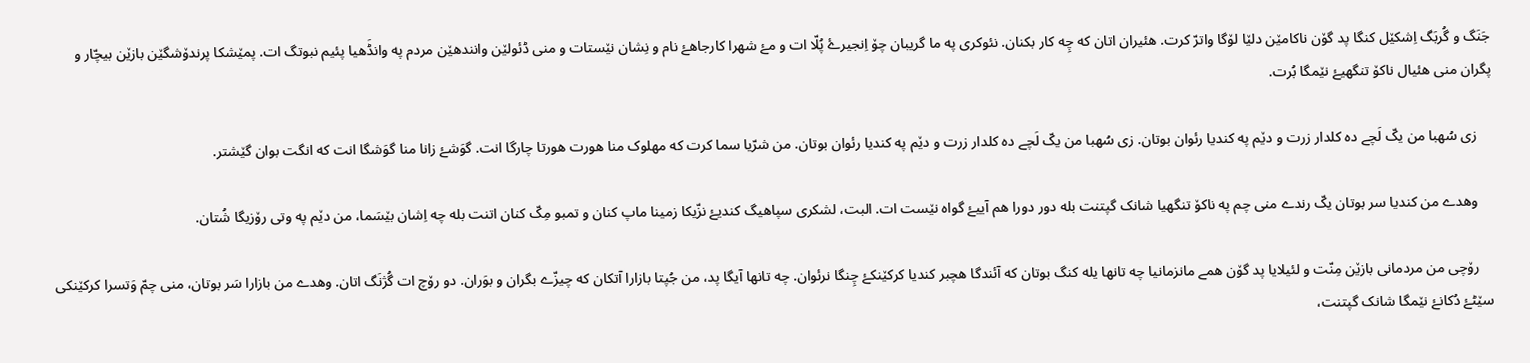جَنَگ و گُربَگ اِشکێل کنگا پد گۆن ناکامێن دلێا لۆگا واترّ کرت. هئیران اتان که چِه کار بکنان. نئوکری په ما گریبان چۆ اِنجیرۓ پُلّا ات و مۓ شهرا کارجاهۓ نام و نِشان نێستات و منی ڈئولێن وانندهێن مردم په وانڈَهیا پئیم نبوتگ ات. پمێشکا پرندۆشگێن بازێن بیچّار و پگران منی هئیال ناکۆ تنگهیۓ نێمگا بُرت.

    زی سُهبا من یکّ لَچے ده کلدار زرت و دێم په کندیا رئوان بوتان. زی سُهبا من یکّ لَچے ده کلدار زرت و دێم په کندیا رئوان بوتان. من شرّیا سما کرت که مهلوک منا هورت هورتا چارگا انت. گوَشۓ زانا منا گوَشگا انت که انگت بوان گێشتر.

    وهدے من کندیا سر بوتان یکّ رندے منی چم په ناکۆ تنگهیا شانک گپتنت بله دور دورا هم آییۓ گواه نێست ات. البت، لشکری سپاهیگ کندیۓ نزّیکا زمینا ماپ کنان و تمبو مِکّ کنان اتنت بله چه اِشان بێسَما، من دێم په وتی رۆزیگا شُتان.

    رۆچی من مردمانی بازێن مِنّت و لئیلایا پد گۆن همے مانزمانیا چه تانها یله کنگ بوتان که آئندگا هچبر کندیا کرکێنکۓ چِنگا نرئوان. چه تانها آیگا پد، من جُپتا بازارا آتکان که چیزّے بگران و بوَران. دو رۆچ ات گُژنَگ اتان. وهدے من بازارا سَر بوتان، منی چمّ وَتسرا کرکێنکی سێٹۓ دُکانۓ نێمگا شانک گپتنت،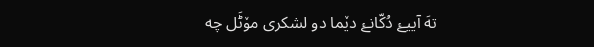تهَ آییۓ دُکّانۓ دێما دو لشکری مۆٹَل چه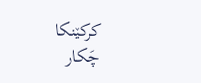کرکێنکا چَکار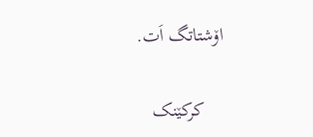اۆشتاتگ اَت.

    کرکێنک